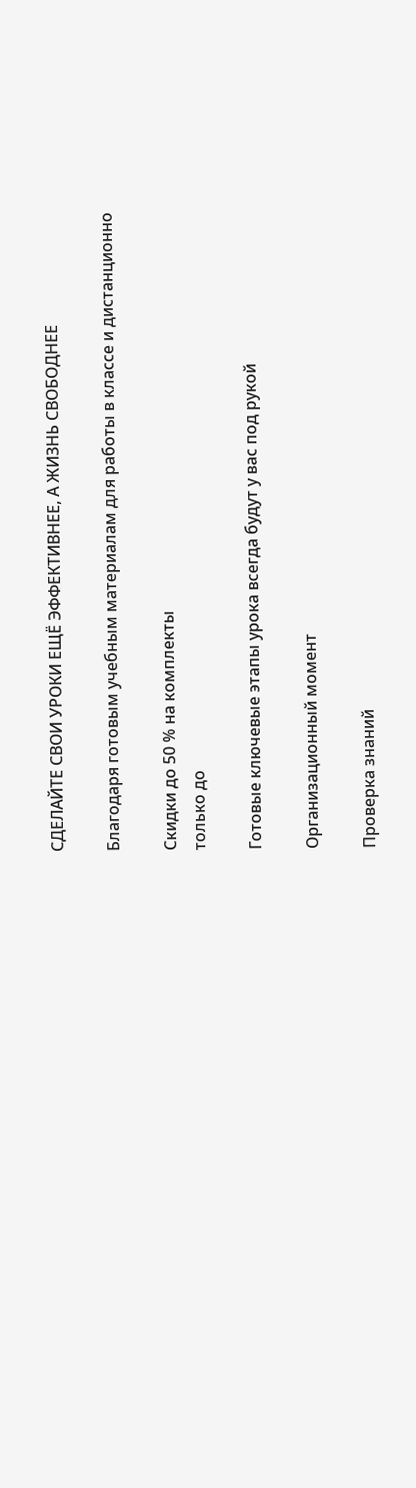СДЕЛАЙТЕ СВОИ УРОКИ ЕЩЁ ЭФФЕКТИВНЕЕ, А ЖИЗНЬ СВОБОДНЕЕ

Благодаря готовым учебным материалам для работы в классе и дистанционно

Скидки до 50 % на комплекты
только до

Готовые ключевые этапы урока всегда будут у вас под рукой

Организационный момент

Проверка знаний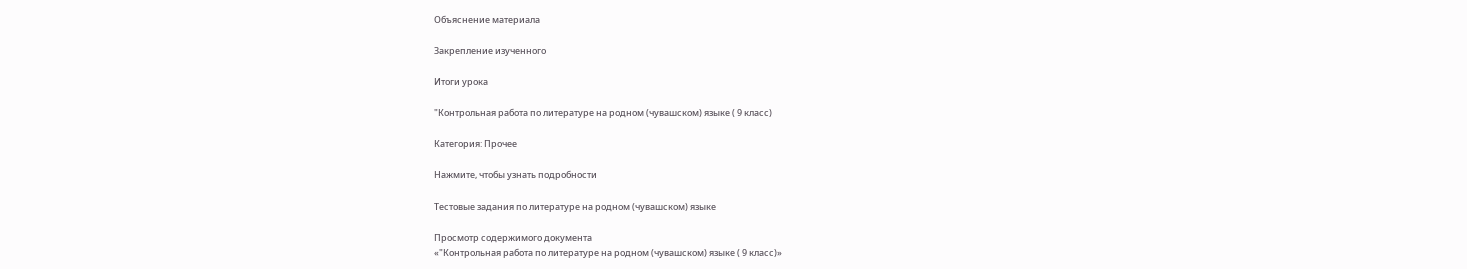Объяснение материала

Закрепление изученного

Итоги урока

"Контрольная работа по литературе на родном (чувашском) языке ( 9 класс)

Категория: Прочее

Нажмите, чтобы узнать подробности

Тестовые задания по литературе на родном (чувашском) языке

Просмотр содержимого документа
«"Контрольная работа по литературе на родном (чувашском) языке ( 9 класс)»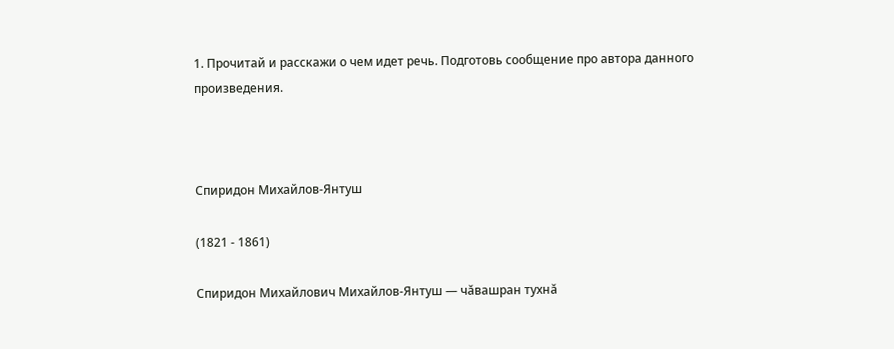1. Прочитай и расскажи о чем идет речь. Подготовь сообщение про автора данного произведения.



Спиридон Михайлов-Янтуш

(1821 - 1861)

Спиридон Михайлович Михайлов-Янтуш — чăвашран тухнă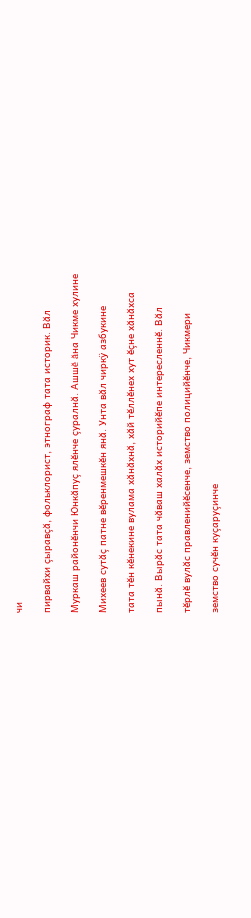чи

пирвайхи çыравçă, фольклорист, этнограф тата историк. Вăл

Муркаш районĕнчи Юнкăпуç ялĕнче çуралнă. Ашшĕ ăна Чикме хулине

Михеев сутăç патне вĕренмешкĕн янă. Унта вăл чиркÿ азбукине

тата тĕн кĕнекине вулама хăнăхнă, хăй тĕллĕнех хут ĕçне хăнăхса

пынă. Вырăс тата чăваш халăх историйĕпе интересленнĕ. Вăл

тĕрлĕ вулăс правленийĕсенче, земство полицийĕнче, Чикмери

земство сучĕн куçаруçинче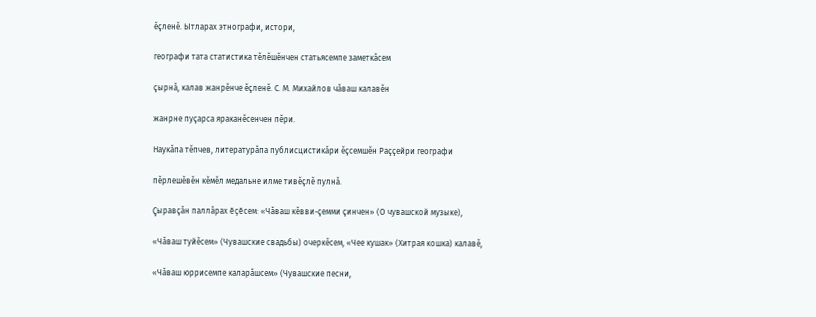ĕçленĕ. Ытларах этнографи, истори,

географи тата статистика тĕлĕшĕнчен статьясемпе заметкăсем

çырнă, калав жанрĕнче ĕçленĕ. С. М. Михайлов чăваш калавĕн

жанрне пуçарса яраканĕсенчен пĕри.

Наукăпа тĕпчев, литературăпа публисцистикăри ĕçсемшĕн Раççейри географи

пĕрлешĕвĕн кĕмĕл медальне илме тивĕçлĕ пулнă.

Çыравçăн паллăрах ĕçĕсем: «Чăваш кĕвви-çемми çинчен» (О чувашской музыке),

«Чăваш туйĕсем» (Чувашские свадьбы) очеркĕсем, «Чее кушак» (Хитрая кошка) калавĕ,

«Чăваш юррисемпе каларăшсем» (Чувашские песни,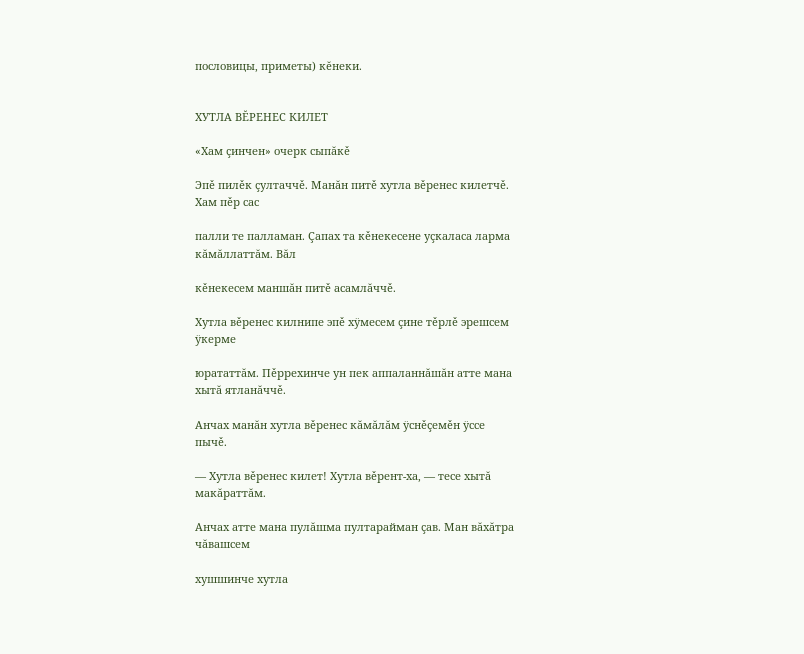пословицы, приметы) кĕнеки.


ХУТЛА ВĔРЕНЕС КИЛЕТ

«Хам çинчен» очерк сыпăкě

Эпě пилěк çултаччě. Манăн питě хутла вěренес килетчě. Хам пěр сас

палли те палламан. Çапах та кěнекесене уçкаласа ларма кăмăллаттăм. Вăл

кěнекесем маншăн питě асамлăччě.

Хутла вěренес килнипе эпě хÿмесем çине тěрлě эрешсем ÿкерме

юрататтăм. Пěррехинче ун пек аппаланнăшăн атте мана хытă ятланăччě.

Анчах манăн хутла вěренес кăмăлăм ÿснěçемěн ÿссе пычě.

— Хутла вěренес килет! Хутла вěрент-ха, — тесе хытă макăраттăм.

Анчах атте мана пулăшма пултарайман çав. Ман вăхăтра чăвашсем

хушшинче хутла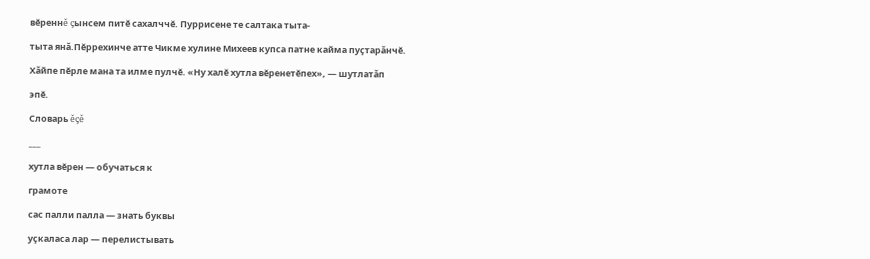вěреннě çынсем питě сахалччě. Пуррисене те салтака тыта-

тыта янă.Пěррехинче атте Чикме хулине Михеев купса патне кайма пуçтарăнчě.

Хăйпе пěрле мана та илме пулчě. «Ну халě хутла вěренетěпех», — шутлатăп

эпě.

Словарь ěçě

___

хутла вěрен — обучаться к

грамоте

сас палли палла — знать буквы

уçкаласа лар — перелистывать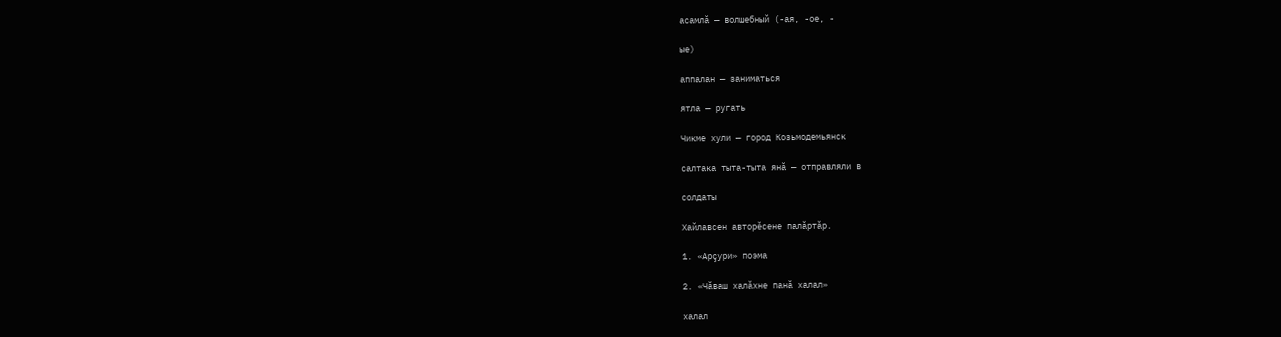асамлă — волшебный (-ая, -ое, -

ые)

аппалан — заниматься

ятла — ругать

Чикме хули — город Козьмодемьянск

салтака тыта-тыта янă — отправляли в

солдаты

Хайлавсен авторěсене палăртăр.

1. «Арçури» поэма

2. «Чăваш халăхне панă халал»

халал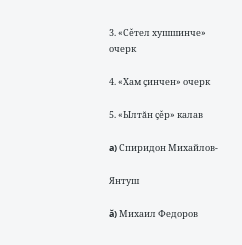3. «Сěтел хушшинче» очерк

4. «Хам çинчен» очерк

5. «Ылтăн çěр» калав

a) Спиридон Михайлов-

Янтуш

ă) Михаил Федоров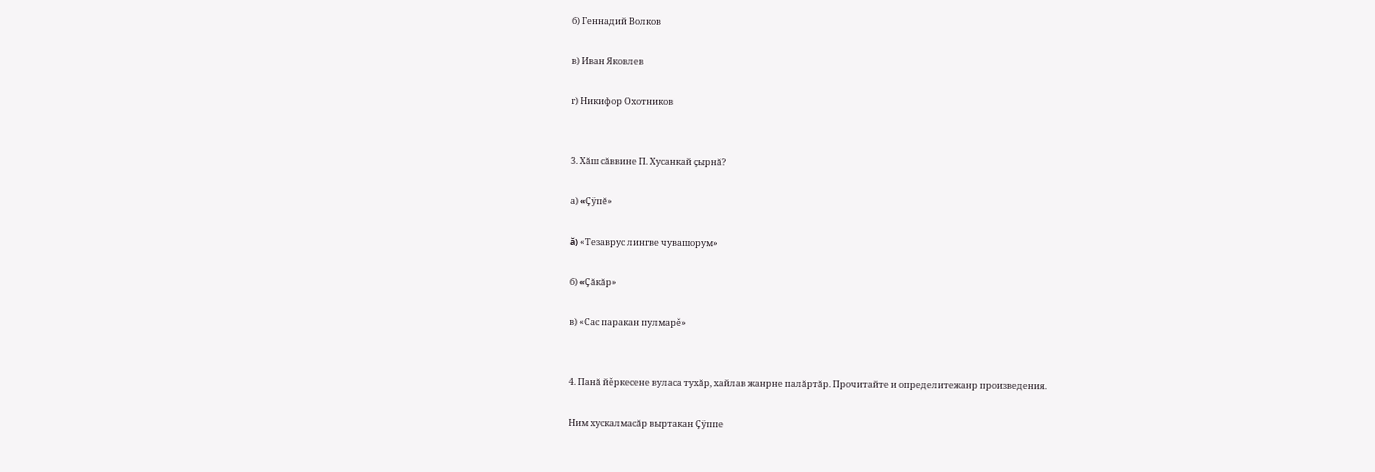б) Геннадий Волков

в) Иван Яковлев

г) Никифор Охотников


3. Хăш сăввине П. Хусанкай çырнă?

а) «Çÿпĕ»

ă) «Тезаврус лингве чувашорум»

б) «Çăкăр»

в) «Сас паракан пулмарě»


4. Панă йěркесене вуласа тухăр, хайлав жанрне палăртăр. Прочитайте и определитежанр произведения.

Ним хускалмасăр выртакан Çÿппе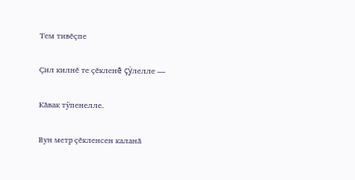Тем тивĕçпе

Çил килнĕ те çĕкленĕ çÿлелле —

Кăвак тÿпенелле.

Вун метр çĕкленсен каланă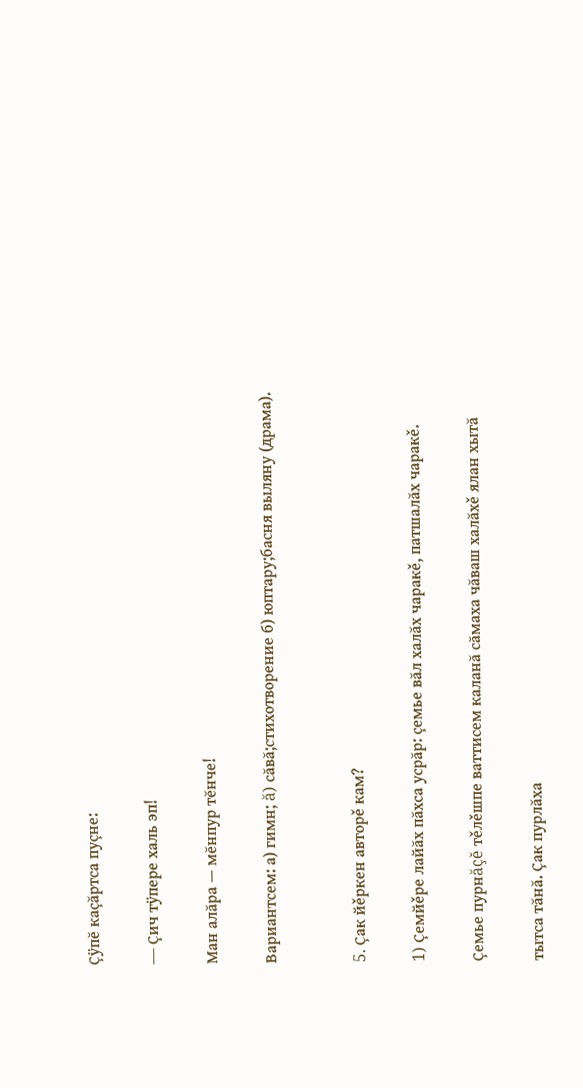Çÿпĕ каçăртса пуçне:

— Çич тÿпере халь эп!

Ман алăра — мĕнпур тĕнче!

Вариантсем: а) гимн; ă) сăвă;стихотворение б) юптару;басня выляну (драма).


5. Çак йěркен авторě кам?

1) Çемйěре лайăх пăхса усрăр: çемье вăл халăх чаракě, патшалăх чаракě.

Çемье пурнăçě тěлěшпе ваттисем каланă сăмаха чăваш халăхě ялан хытă

тытса тăнă. Çак пурлăха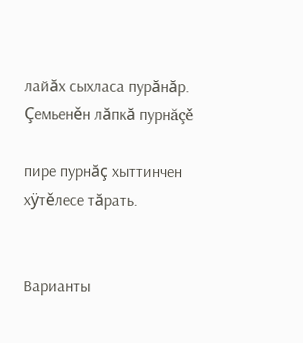лайăх сыхласа пурăнăр. Çемьенěн лăпкă пурнăçě

пире пурнăç хыттинчен хÿтěлесе тăрать.


Варианты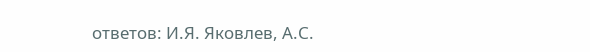ответов: И.Я. Яковлев, А.С.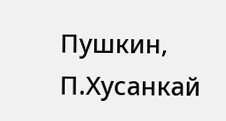Пушкин, П.Хусанкай